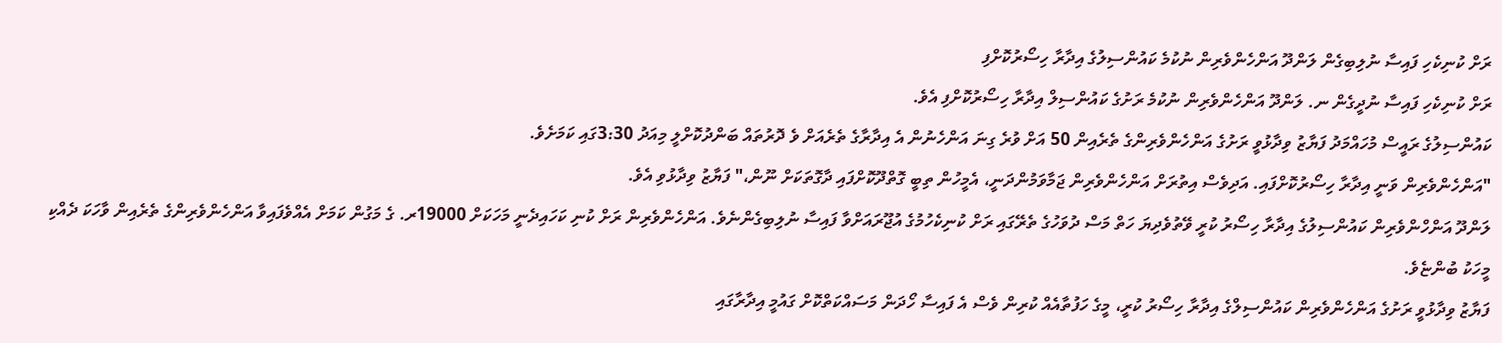ރަށް ކުނިކެހި ފައިސާ ނުލިބިގެން ލަންދޫ އަންހެންވެރިން ނުކުމެ ކައުންސިލުގެ އިދާރާ ހިސޯރުކޮށްފި
ރަށް ކުނިކެހި ފައިސާ ނުދީގެން ނ. ލަންދޫ އަންހެންވެރިން ނުކުމެ ރަށުގެ ކައުންސިލް އިދާރާ ހިސޯރުކޮށްފި އެވެ.
ކައުންސިލުގެ ރައީސް މުހައްމަދު ފަޔާޒު ވިދާޅުވީ ރަށުގެ އަންހެންވެރިންގެ ތެރެއިން 50 އަށް ވުރެ ގިނަ އަންހެނުން އެ އިދާރާގެ ތެރެއަށް ވެ ދޮރުތައް ބަންދުކޮށްލީ މިއަދު 3:30ގައި ކަމަށެވެ.
"އަންހެންވެރިން ވަނީ އިދާރާ ހިސޯރުކޮށްފައި. އަދިވެސް އިތުރަށް އަންހެންވެރިން ޖަމާވަމުންދަނީ، އެމީހުން ތިބީ ގޮތްދޫކޮށްފައި ދާގޮތަކަށް ނޫން،" ފަޔާޒު ވިދާޅުވި އެވެ.
ލަންދޫ އަންހްންވެރިން ކައުންސިލުގެ އިދާރާ ހިސޯރު ކުރީ ވޭތުވެދިޔަ ހަތް މަސް ދުވަހުގެ ތެރޭގައި ރަށް ކުނިކެހުމުގެ އުޖޫރައަށްވާ ފައިސާ ނުލިބިގެންނެވެ. އަންހެންވެރިން ރަށް ކުނި ކަހައިދެނީ މަހަކަށް 19000ރ. ގެ މަގުން ކަމަށް އެއްވެފައިވާ އަންހެންވެރިންގެ ތެރެއިން ވާހަކަ ދެއްކި މީހަކު ބުންޏެވެ.
ފަޔާޒު ވިދާޅުވީ ރަށުގެ އަންހެންވެރިން ކައުންސިލްގެ އިދާރާ ހިސޯރު ކުރީ، މީގެ ހަފުތާއެއް ކުރިން ވެސް އެ ފައިސާ ހޯދަން މަސައްކަތްކޮށް ގައުމީ އިދާރާގައި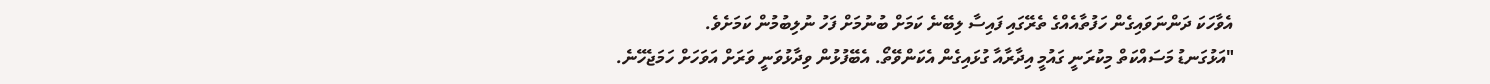އެވާހަކަ ދަންނަވައިގެން ހަފުތާއެއްގެ ތެރޭގައި ފައިސާ ލިބޭނެ ކަމަށް ބުނުމަށް ފަހު ނުލިބުމުން ކަމަށެވެ.
"އަޅުގަނޑު މަސައްކަތް މިކުރަނީ ގައުމީ އިދާރާއާ ގުޅައިގެން އެކަންވޭތޯ. އެބޭފުޅުން ވިދާޅުވަނީ ވަރަށް އަވަހަށް ހަމަޖެހޭނެ.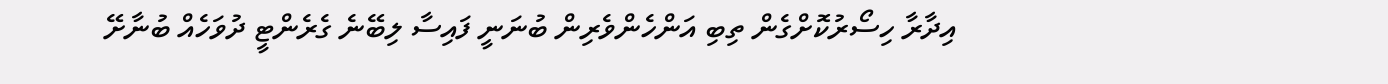އިދާރާ ހިސޯރުކޮށްގެން ތިބި އަންހެންވެރިން ބުނަނީ ފައިސާ ލިބޭނެ ގެރެންޓީ ދުވަހެއް ބުނާށޭ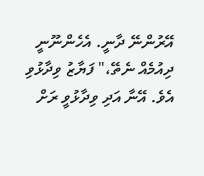އޭރުންނޭ ދާނީ. އެހެންނޫނީ ދިއުމެއް ނެތޭ،" ފަޔާޒު ވިދާޅުވި އެވެ. އޭނާ އަދި ވިދާޅުވީ ރަށް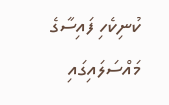ކުނިކެހި ފައިސާގެ މައްސަލައިގައި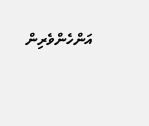އަންހެންވެރިން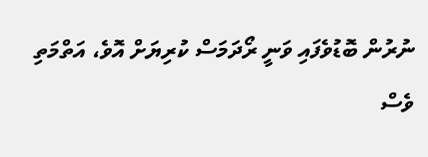ނުރުން ބޮޑުވެފައި ވަނީ ރޯދަމަސް ކުރިޔަށް އޮވެ، އަތްމަތި ވެސް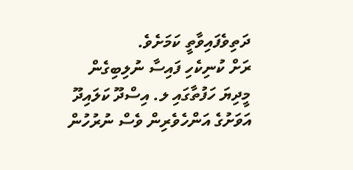ދަތިވެފައިވާތީ ކަމަށެވެ.
ރަށް ކުނިކެހި ފައިސާ ނުލިބިގެން މީދިޔަ ހަފުތާގައި ލ. އިސްދޫ ކަލައިދޫ އަވަށުގެ އަންހެވެރިން ވެސް ނުރުހުން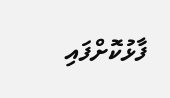ފާޅުކޮށްފައި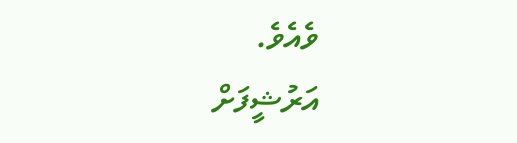ވެއެވެ.
އަރުޝީފަށް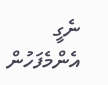ނެގީ
އެންމެފަހުން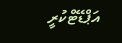އަޕްޑޭޓްކުރީ